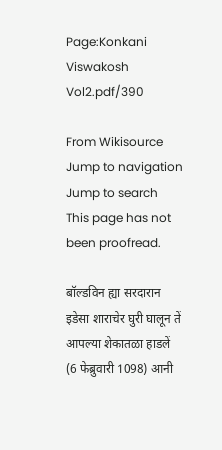Page:Konkani Viswakosh Vol2.pdf/390

From Wikisource
Jump to navigation Jump to search
This page has not been proofread.

बॉल्डविन ह्या सरदारान इडेसा शाराचेर घुरी घालून तें आपल्या शेकातळा हाडलें (6 फेब्रुवारी 1098) आनी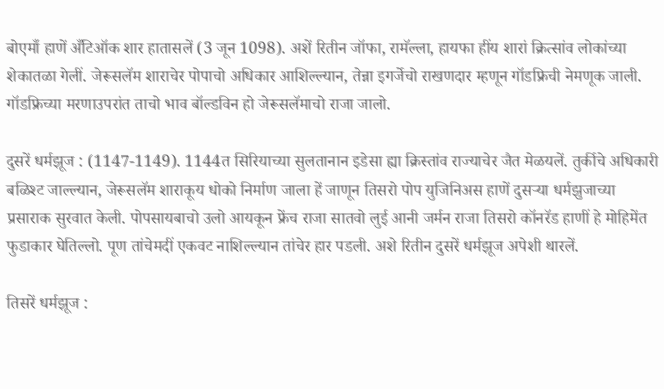बोएमाँ हाणें अँटिऑक शार हातासलें (3 जून 1098). अशें रितीन जॉफा, रामॅल्ला, हायफा हींय शारां क्रित्सांव लोकांच्या शेकातळा गेलीं. जेरूसलॅम शाराचेर पोपाचो अधिकार आशिल्ल्यान, तेन्ना इगर्जेचो राखणदार म्हणून गॉडफ्रिची नेमणूक जाली. गॉडफ्रिच्या मरणाउपरांत ताचो भाव बॉल्डविन हो जेरूसलॅमाचो राजा जालो.

दुसरें धर्मझूज : (1147-1149). 1144त सिरियाच्या सुलतानान इडेसा ह्या क्रिस्तांव राज्याचेर जैत मेळयलें. तुर्कीचे अधिकारी बळिश्ट जाल्ल्यान, जेरूसलॅम शाराकूय धोको निर्माण जाला हें जाणून तिसरो पोप युजिनिअस हाणें दुसऱ्या धर्मझुजाच्या प्रसाराक सुरवात केली. पोपसायबाचो उलो आयकून फ्रेंच राजा सातवो लुई आनी जर्मन राजा तिसरो कॉनरॅड हाणीं हे मोहिमेंत फुडाकार घेतिल्लो. पूण तांचेमदीं एकवट नाशिल्ल्यान तांचेर हार पडली. अशे रितीन दुसरें धर्मझूज अपेशी थारलें.

तिसरें धर्मझूज :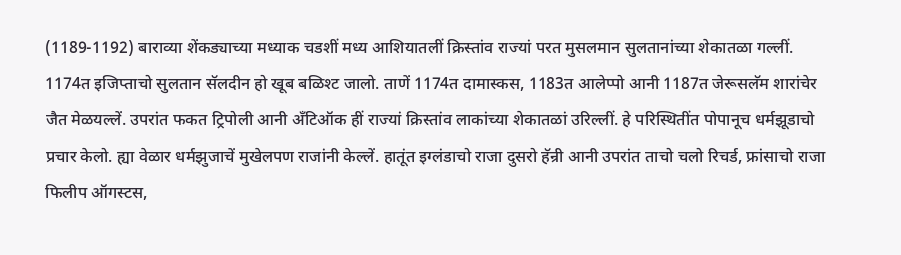(1189-1192) बाराव्या शेंकड्याच्या मध्याक चडशीं मध्य आशियातलीं क्रिस्तांव राज्यां परत मुसलमान सुलतानांच्या शेकातळा गल्लीं. 1174त इजिप्ताचो सुलतान सॅलदीन हो खूब बळिश्ट जालो. ताणें 1174त दामास्कस, 1183त आलेप्पो आनी 1187त जेरूसलॅम शारांचेर जैत मेळयल्लें. उपरांत फकत ट्रिपोली आनी अँटिऑक हीं राज्यां क्रिस्तांव लाकांच्या शेकातळां उरिल्लीं. हे परिस्थितींत पोपानूच धर्मझूडाचो प्रचार केलो. ह्या वेळार धर्मझुजाचें मुखेलपण राजांनी केल्लें. हातूंत इग्लंडाचो राजा दुसरो हॅन्री आनी उपरांत ताचो चलो रिचर्ड, फ्रांसाचो राजा फिलीप ऑगस्टस,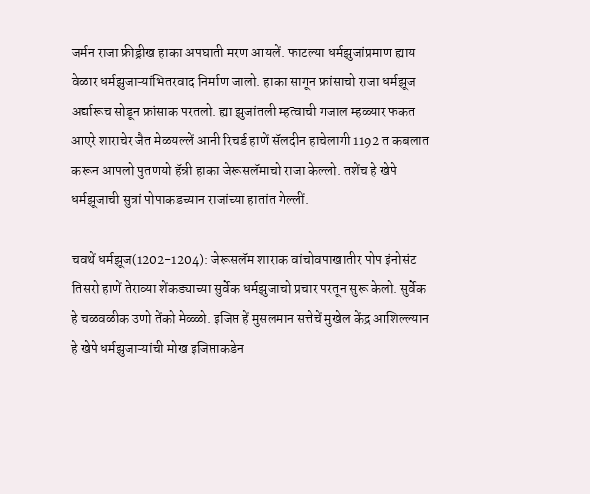जर्मन राजा फ्रीड्रीख हाका अपघाती मरण आयलें. फाटल्या धर्मझुजांप्रमाण ह्याय वेळार धर्मझुजाऱ्यांभितरवाद निर्माण जालो. हाका सागून फ्रांसाचो राजा धर्मझूज अर्द्यारूच सोडून फ्रांसाक परतलो. ह्या झुजांतली म्हत्वाची गजाल म्हळ्यार फकत आएरे शाराचेर जैत मेळयल्लें आनी रिचर्ड हाणें सॅलदीन हाचेलागी 1192 त कबलात करून आपलो पुतणयो हॅन्री हाका जेरूसलॅमाचो राजा केल्लो. तशेंच हे खेपे धर्मझूजाची सुत्रां पोपाकडच्यान राजांच्या हातांत गेल्लीं.

चवथें धर्मझूज(1202-1204): जेरूसलॅम शाराक वांचोवपाखातीर पोप इंनोसंट तिसरो हाणें तेराव्या शेंकड्याच्या सुर्वेक धर्मझुजाचो प्रचार परतून सुरू केलो. सुर्वेक हे चळवळीक उणो तेंको मेळ्ळो. इजिप्त हें मुसलमान सत्तेचें मुखेल केंद्र आशिल्ल्यान हे खेपे धर्मझुजाऱ्यांची मोख इजिप्ताकडेन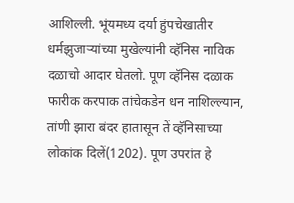आशिल्ली. भूंयमध्य दर्या हुंपचेखातीर धर्मझुजाऱ्यांच्या मुखेल्यांनी व्हॅनिस नाविक दळाचो आदार घेतलो. पूण व्हॅनिस दळाक फारीक करपाक तांचेकडेन धन नाशिल्ल्यान, तांणी झारा बंदर हातासून तें व्हॅनिसाच्या लोकांक दिलें(1202). पूण उपरांत हे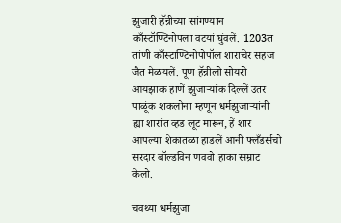झुजारी हॅन्रीच्या सांगण्यान काँस्टॉण्टिनोपला वटयां घुंवलें. 1203त तांणी काँस्टाण्टिनोपोपॉल शाराचेर सहज जैत मेळयलें. पूण हॅन्रीलो सोयरो आयझाक हाणें झुजाऱ्यांक दिल्लें उतर पाळूंक शकलोना म्हणून धर्मझुजाऱ्यांनी ह्या शारांत व्हड लूट मारून, हें शार आपल्या शेकातळा हाडलें आनी फ्लँडर्सचो सरदार बॉल्डविन णववो हाका सम्राट केलो.

चवथ्या धर्मझुजा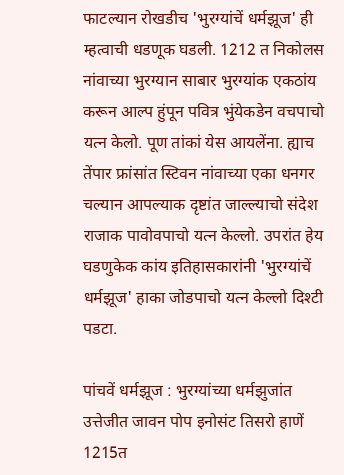फाटल्यान रोखडीच 'भुरग्यांचें धर्मझूज' ही म्हत्वाची धडणूक घडली. 1212 त निकोलस नांवाच्या भुरग्यान साबार भुरग्यांक एकठांय करून आल्प हुंपून पवित्र भुंयेकडेन वचपाचो यत्न केलो. पूण तांकां येस आयलेंना. ह्याच तेंपार फ्रांसांत स्टिवन नांवाच्या एका धनगर चल्यान आपल्याक दृष्टांत जाल्ल्याचो संदेश राजाक पावोवपाचो यत्न केल्लो. उपरांत हेय घडणुकेक कांय इतिहासकारांनी 'भुरग्यांचें धर्मझूज' हाका जोडपाचो यत्न केल्लो दिश्टी पडटा.

पांचवें धर्मझूज : भुरग्यांच्या धर्मझुजांत उत्तेजीत जावन पोप इनोसंट तिसरो हाणें 1215त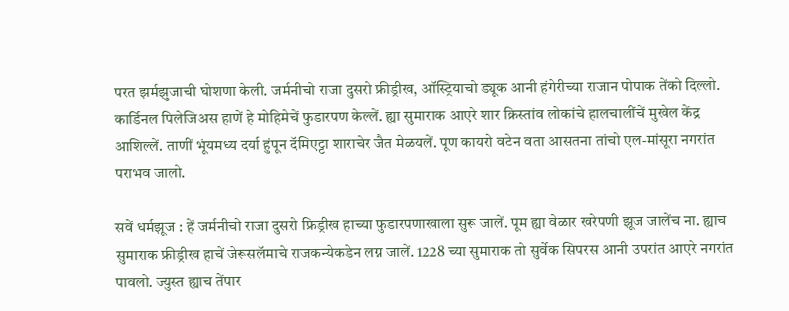परत झर्मझुजाची घोशणा केली. जर्मनीचो राजा दुसरो फ्रीड्रीख, ऑस्ट्रियाचो ड्यूक आनी हंगेरीच्या राजान पोपाक तेंको दिल्लो. कार्डिनल पिलेजिअस हाणें हे मोहिमेचें फुडारपण केल्लें. ह्या सुमाराक आएरे शार क्रिस्तांव लोकांचे हालचालींचें मुखेल केंद्र आशिल्लें. ताणीं भूंयमध्य दर्या हुंपून दॅमिएट्टा शाराचेर जैत मेळयलें. पूण कायरो वटेन वता आसतना तांचो एल-मांसूरा नगरांत पराभव जालो.

सवें धर्मझूज : हें जर्मनीचो राजा दुसरो फ्रिड्रीख हाच्या फुडारपणाखाला सुरू जालें. पूम ह्या वेळार खरेपणी झूज जालेंच ना. ह्याच सुमाराक फ्रीड्रीख हाचें जेरूसलॅमाचे राजकन्येकडेन लग्न जालें. 1228 च्या सुमाराक तो सुर्वेक सिपरस आनी उपरांत आएरे नगरांत पावलो. ज्युस्त ह्याच तेंपार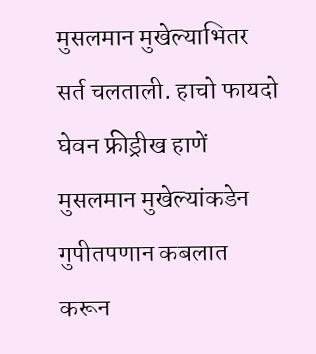मुसलमान मुखेल्याभितर सर्त चलताली. हाचो फायदो घेवन फ्रीड्रीख हाणें मुसलमान मुखेल्यांकडेन गुपीतपणान कबलात करून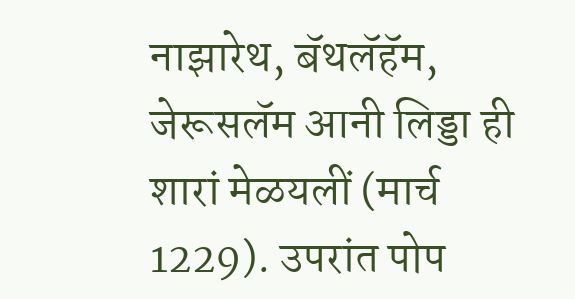नाझारेथ, बॅथलॅहॅम, जेरूसलॅम आनी लिड्डा ही शारां मेळयलीं (मार्च 1229). उपरांत पोप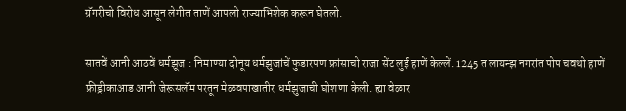ग्रॅगरीचो विरोध आसून लेगीत ताणें आपलो राज्याभिशेक करून घेतलो.

सातवें आनी आठवें धर्मझूज : निमाण्या दोनूय धर्मझुजांचें फुडारपण फ्रांसाचो राजा सेंट लुई हाणें केल्लें. 1245 त लायन्झ नगरांत पोप चवथो हाणें फ्रीड्रीकाआड आनी जेरूसलॅम परतून मेळवपाखातीर धर्मझुजाची घोशणा केली. ह्या वेळार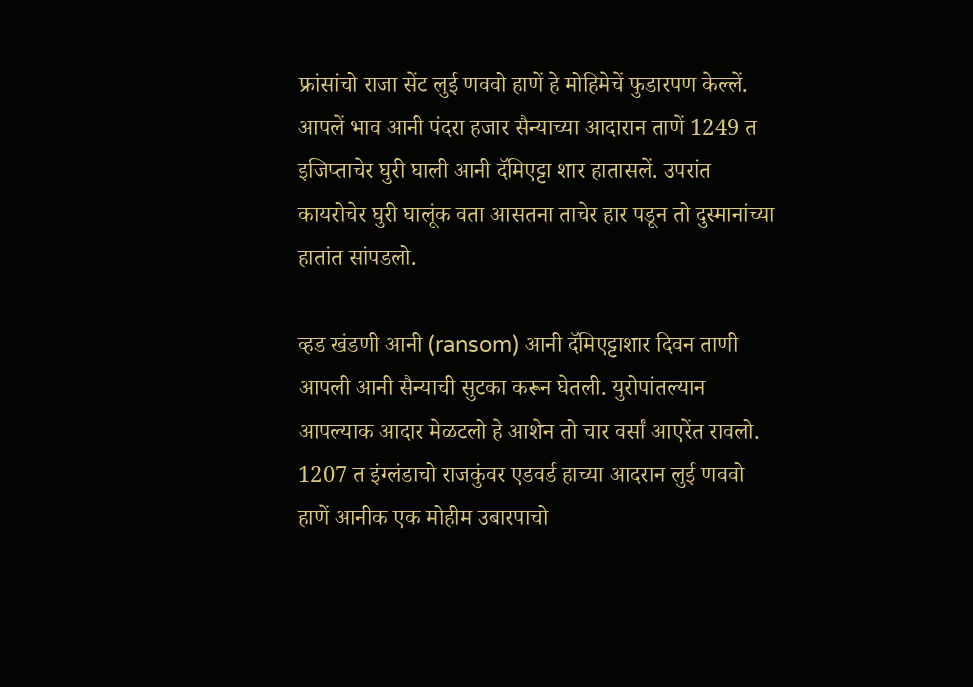फ्रांसांचो राजा सेंट लुई णववो हाणें हे मोहिमेचें फुडारपण केल्लें. आपलें भाव आनी पंदरा हजार सैन्याच्या आदारान ताणें 1249 त इजिप्ताचेर घुरी घाली आनी दॅमिएट्टा शार हातासलें. उपरांत कायरोचेर घुरी घालूंक वता आसतना ताचेर हार पडून तो दुस्मानांच्या हातांत सांपडलो.

व्हड खंडणी आनी (ransom) आनी दॅमिएट्टाशार दिवन ताणी आपली आनी सैन्याची सुटका करून घेतली. युरोपांतल्यान आपल्याक आदार मेळटलो हे आशेन तो चार वर्सां आएरेंत रावलो. 1207 त इंग्लंडाचो राजकुंवर एडवर्ड हाच्या आदरान लुई णववो हाणें आनीक एक मोहीम उबारपाचो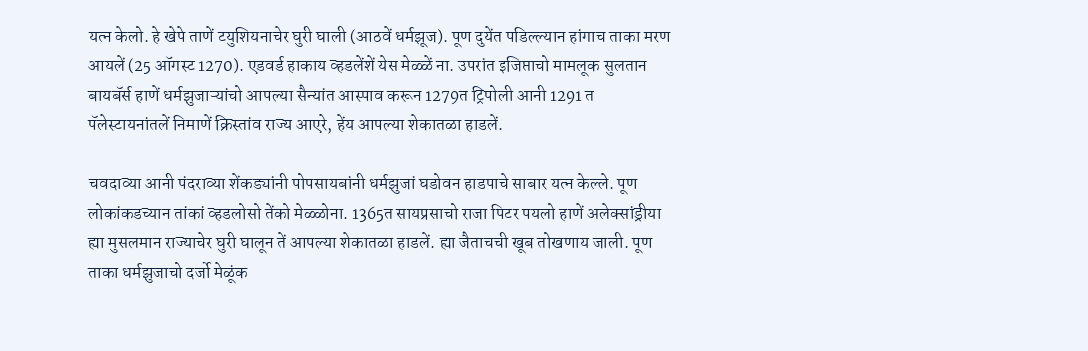यत्न केलो. हे खेपे ताणें टयुशियनाचेर घुरी घाली (आठवें धर्मझूज). पूण दुयेंत पडिल्ल्यान हांगाच ताका मरण आयलें (25 ऑगस्ट 1270). एडवर्ड हाकाय व्हडलेंशें येस मेळ्ळें ना. उपरांत इजिप्ताचो मामलूक सुलतान बायबॅर्स हाणें धर्मझुजाऱ्यांचो आपल्या सैन्यांत आस्पाव करून 1279त ट्रिपोली आनी 1291 त पॅलेस्टायनांतलें निमाणें क्रिस्तांव राज्य आएरे, हेंय आपल्या शेकातळा हाडलें.

चवदाव्या आनी पंदराव्या शेंकड्यांनी पोपसायबांनी धर्मझुजां घडोवन हाडपाचे साबार यत्न केल्ले. पूण लोकांकडच्यान तांकां व्हडलोसो तेंको मेळ्ळोना. 1365त सायप्रसाचो राजा पिटर पयलो हाणें अलेक्सांड्रीया ह्या मुसलमान राज्याचेर घुरी घालून तें आपल्या शेकातळा हाडलें. ह्या जैताचची खूब तोखणाय जाली. पूण ताका धर्मझुजाचो दर्जो मेळूंक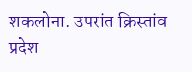शकलोना. उपरांत क्रिस्तांव प्रदेश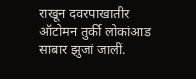राखून दवरपाखातीर ऑटोमन तुर्की लोकांआड साबार झुजां जालीं.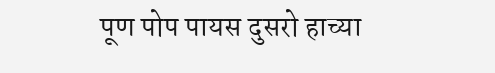पूण पोप पायस दुसरो हाच्या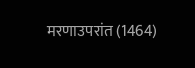मरणाउपरांत (1464)